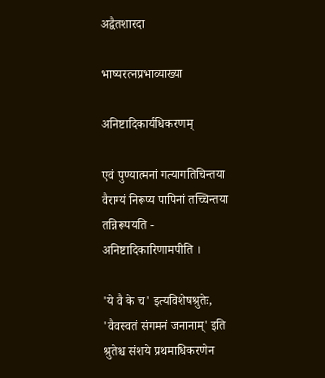अद्वैतशारदा

भाष्यरत्नप्रभाव्याख्या

अनिष्टादिकार्यधिकरणम्

एवं पुण्यात्मनां गत्यागतिचिन्तया वैराग्यं निरूप्य पापिनां तच्चिन्तया तन्निरूपयति -
अनिष्टादिकारिणामपीति ।

'ये वै के च' इत्यविशेषश्रुतेः, 'वैवस्वतं संगमनं जनानाम्' इति श्रुतेश्च संशये प्रथमाधिकरणेन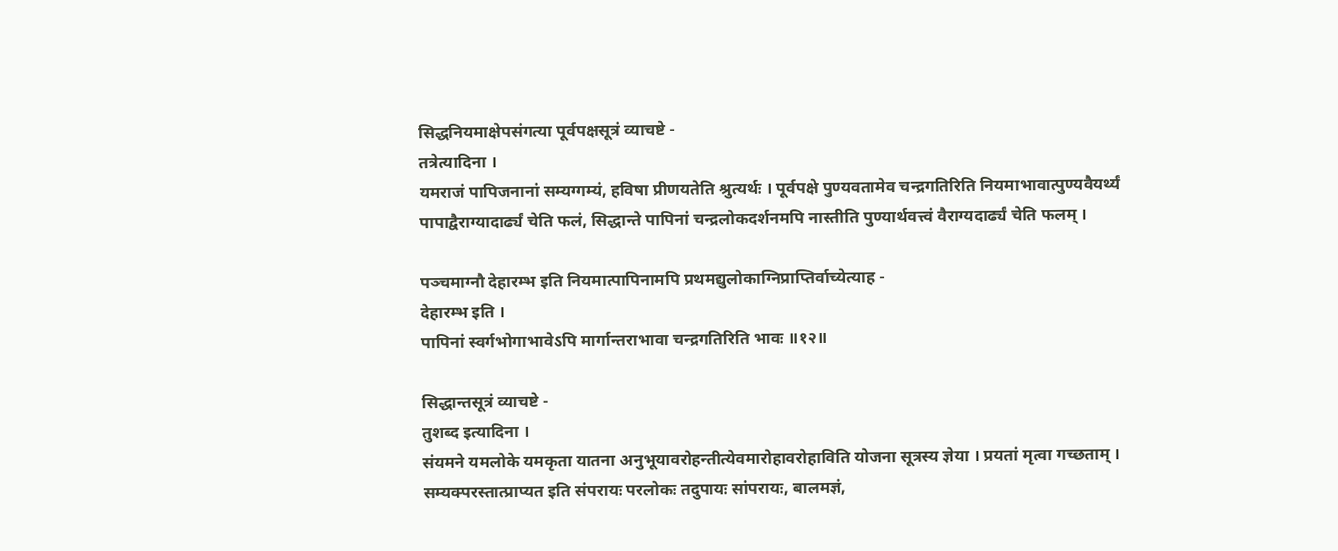सिद्धनियमाक्षेपसंगत्या पूर्वपक्षसूत्रं व्याचष्टे -
तत्रेत्यादिना ।
यमराजं पापिजनानां सम्यग्गम्यं, हविषा प्रीणयतेति श्रुत्यर्थः । पूर्वपक्षे पुण्यवतामेव चन्द्रगतिरिति नियमाभावात्पुण्यवैयर्थ्यं पापाद्वैराग्यादार्ढ्यं चेति फलं, सिद्धान्ते पापिनां चन्द्रलोकदर्शनमपि नास्तीति पुण्यार्थवत्त्वं वैराग्यदार्ढ्यं चेति फलम् ।

पञ्चमाग्नौ देहारम्भ इति नियमात्पापिनामपि प्रथमद्युलोकाग्निप्राप्तिर्वाच्येत्याह -
देहारम्भ इति ।
पापिनां स्वर्गभोगाभावेऽपि मार्गान्तराभावा चन्द्रगतिरिति भावः ॥१२॥

सिद्धान्तसूत्रं व्याचष्टे -
तुशब्द इत्यादिना ।
संयमने यमलोके यमकृता यातना अनुभूयावरोहन्तीत्येवमारोहावरोहाविति योजना सूत्रस्य ज्ञेया । प्रयतां मृत्वा गच्छताम् । सम्यक्परस्तात्प्राप्यत इति संपरायः परलोकः तदुपायः सांपरायः, बालमज्ञं,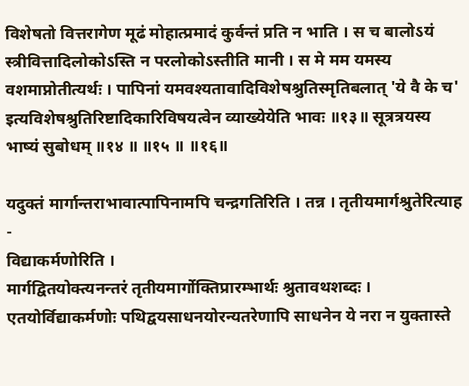विशेषतो वित्तरागेण मूढं मोहात्प्रमादं कुर्वन्तं प्रति न भाति । स च बालोऽयं स्त्रीवित्तादिलोकोऽस्ति न परलोकोऽस्तीति मानी । स मे मम यमस्य वशमाप्नोतीत्यर्थः । पापिनां यमवश्यतावादिविशेषश्रुतिस्मृतिबलात् 'ये वै के च' इत्यविशेषश्रुतिरिष्टादिकारिविषयत्वेन व्याख्येयेति भावः ॥१३॥ सूत्रत्रयस्य भाष्यं सुबोधम् ॥१४ ॥ ॥१५ ॥ ॥१६॥

यदुक्तं मार्गान्तराभावात्पापिनामपि चन्द्रगतिरिति । तन्न । तृतीयमार्गश्रुतेरित्याह -
विद्याकर्मणोरिति ।
मार्गद्वितयोक्त्यनन्तरं तृतीयमार्गोक्तिप्रारम्भार्थः श्रुतावथशब्दः । एतयोर्विद्याकर्मणोः पथिद्वयसाधनयोरन्यतरेणापि साधनेन ये नरा न युक्तास्ते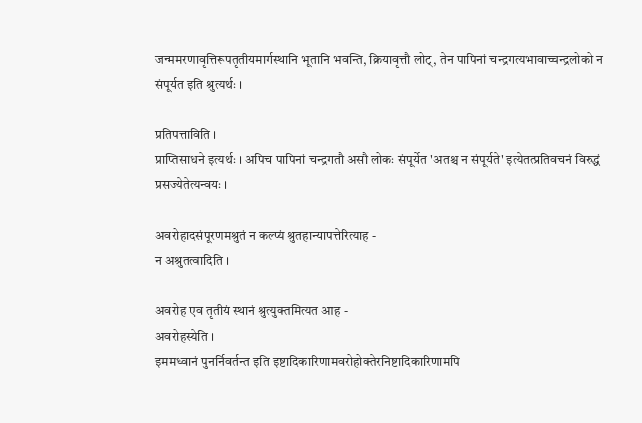जन्ममरणावृत्तिरूपतृतीयमार्गस्थानि भूतानि भवन्ति, क्रियावृत्तौ लोट्, तेन पापिनां चन्द्रगत्यभावाच्चन्द्रलोको न संपूर्यत इति श्रुत्यर्थः ।

प्रतिपत्ताविति ।
प्राप्तिसाधने इत्यर्थः । अपिच पापिनां चन्द्रगतौ असौ लोकः संपूर्येत 'अतश्च न संपूर्यते' इत्येतत्प्रतिवचनं विरुद्धं प्रसज्येतेत्यन्वयः ।

अवरोहादसंपूरणमश्रुतं न कल्प्यं श्रुतहान्यापत्तेरित्याह -
न अश्रुतत्वादिति ।

अवरोह एव तृतीयं स्थानं श्रुत्युक्तमित्यत आह -
अवरोहस्येति ।
इममध्वानं पुनर्निवर्तन्त इति इष्टादिकारिणामवरोहोक्तेरनिष्टादिकारिणामपि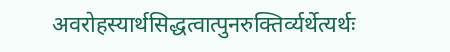अवरोहस्यार्थसिद्धत्वात्पुनरुक्तिर्व्यर्थेत्यर्थः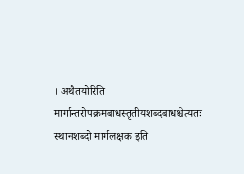। अथैतयोरिति मार्गान्तरोपक्रमबाधस्तृतीयशब्दबाधश्चेत्यतः स्थानशब्दो मार्गलक्षक इति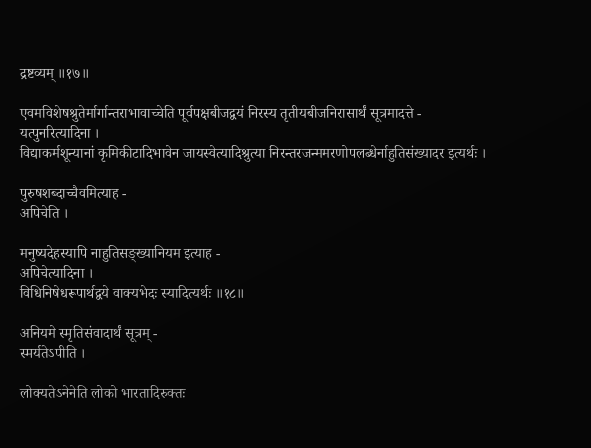द्रष्टव्यम् ॥१७॥

एवमविशेषश्रुतेर्मार्गान्तराभावाच्चेति पूर्वपक्षबीजद्वयं निरस्य तृतीयबीजनिरासार्थं सूत्रमादत्ते -
यत्पुनरित्यादिना ।
विद्याकर्मशून्यानां कृमिकीटादिभावेन जायस्वेत्यादिश्रुत्या निरन्तरजन्ममरणोपलब्धेर्नाहुतिसंख्यादर इत्यर्थः ।

पुरुषशब्दाच्चैवमित्याह -
अपिचेति ।

मनुष्यदेहस्यापि नाहुतिसङ्ख्यानियम इत्याह -
अपिचेत्यादिना ।
विधिनिषेधरूपार्थद्वये वाक्यभेदः स्यादित्यर्थः ॥१८॥

अनियमे स्मृतिसंवादार्थं सूत्रम् -
स्मर्यतेऽपीति ।

लोक्यतेऽनेनेति लोको भारतादिरुक्तः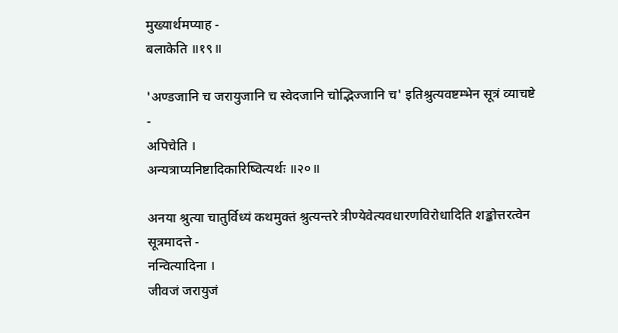मुख्यार्थमप्याह -
बलाकेति ॥१९॥

'अण्डजानि च जरायुजानि च स्वेदजानि चोद्भिज्जानि च' इतिश्रुत्यवष्टम्भेन सूत्रं व्याचष्टे -
अपिचेति ।
अन्यत्राप्यनिष्टादिकारिष्वित्यर्थः ॥२०॥

अनया श्रुत्या चातुर्विध्यं कथमुक्तं श्रुत्यन्तरे त्रीण्येवेत्यवधारणविरोधादिति शङ्कोत्तरत्वेन सूत्रमादत्ते -
नन्वित्यादिना ।
जीवजं जरायुजं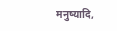मनुष्यादि,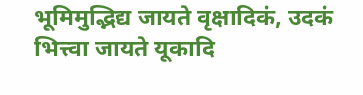भूमिमुद्भिद्य जायते वृक्षादिकं, उदकं भित्त्वा जायते यूकादि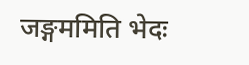जङ्गममिति भेदः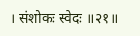। संशोकः स्वेदः ॥२१॥